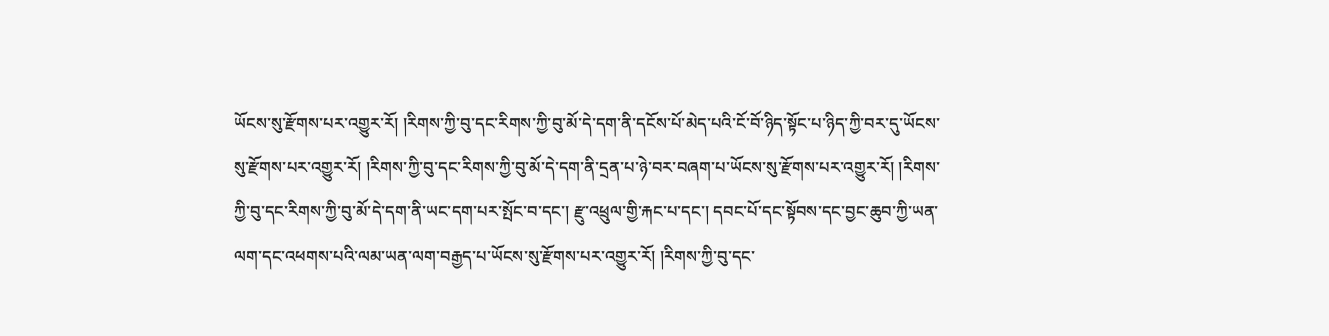ཡོངས་སུ་རྫོགས་པར་འགྱུར་རོ། །རིགས་ཀྱི་བུ་དང་རིགས་ཀྱི་བུ་མོ་དེ་དག་ནི་དངོས་པོ་མེད་པའི་ངོ་བོ་ཉིད་སྟོང་པ་ཉིད་ཀྱི་བར་དུ་ཡོངས་སུ་རྫོགས་པར་འགྱུར་རོ། །རིགས་ཀྱི་བུ་དང་རིགས་ཀྱི་བུ་མོ་དེ་དག་ནི་དྲན་པ་ཉེ་བར་བཞག་པ་ཡོངས་སུ་རྫོགས་པར་འགྱུར་རོ། །རིགས་ཀྱི་བུ་དང་རིགས་ཀྱི་བུ་མོ་དེ་དག་ནི་ཡང་དག་པར་སྤོང་བ་དང་། རྫུ་འཕྲུལ་གྱི་རྐང་པ་དང་། དབང་པོ་དང་སྟོབས་དང་བྱང་ཆུབ་ཀྱི་ཡན་ལག་དང་འཕགས་པའི་ལམ་ཡན་ལག་བརྒྱད་པ་ཡོངས་སུ་རྫོགས་པར་འགྱུར་རོ། །རིགས་ཀྱི་བུ་དང་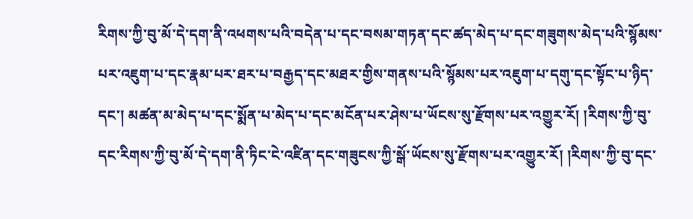རིགས་ཀྱི་བུ་མོ་དེ་དག་ནི་འཕགས་པའི་བདེན་པ་དང་བསམ་གཏན་དང་ཚད་མེད་པ་དང་གཟུགས་མེད་པའི་སྙོམས་པར་འཇུག་པ་དང་རྣམ་པར་ཐར་པ་བརྒྱད་དང་མཐར་གྱིས་གནས་པའི་སྙོམས་པར་འཇུག་པ་དགུ་དང་སྟོང་པ་ཉིད་དང་། མཚན་མ་མེད་པ་དང་སྨོན་པ་མེད་པ་དང་མངོན་པར་ཤེས་པ་ཡོངས་སུ་རྫོགས་པར་འགྱུར་རོ། །རིགས་ཀྱི་བུ་དང་རིགས་ཀྱི་བུ་མོ་དེ་དག་ནི་ཏིང་ངེ་འཛིན་དང་གཟུངས་ཀྱི་སྒོ་ཡོངས་སུ་རྫོགས་པར་འགྱུར་རོ། །རིགས་ཀྱི་བུ་དང་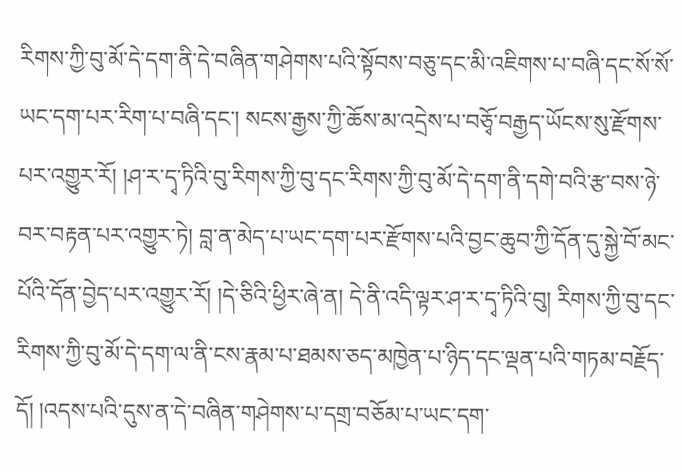རིགས་ཀྱི་བུ་མོ་དེ་དག་ནི་དེ་བཞིན་གཤེགས་པའི་སྟོབས་བཅུ་དང་མི་འཇིགས་པ་བཞི་དང་སོ་སོ་ཡང་དག་པར་རིག་པ་བཞི་དང་། སངས་རྒྱས་ཀྱི་ཆོས་མ་འདྲེས་པ་བཅྭོ་བརྒྱད་ཡོངས་སུ་རྫོགས་པར་འགྱུར་རོ། །ཤ་ར་དྭ་ཏིའི་བུ་རིགས་ཀྱི་བུ་དང་རིགས་ཀྱི་བུ་མོ་དེ་དག་ནི་དགེ་བའི་རྩ་བས་ཉེ་བར་བརྟན་པར་འགྱུར་ཏེ། བླ་ན་མེད་པ་ཡང་དག་པར་རྫོགས་པའི་བྱང་ཆུབ་ཀྱི་དོན་དུ་སྐྱེ་བོ་མང་པོའི་དོན་བྱེད་པར་འགྱུར་རོ། །དེ་ཅིའི་ཕྱིར་ཞེ་ན། དེ་ནི་འདི་ལྟར་ཤ་ར་དྭ་ཏིའི་བུ། རིགས་ཀྱི་བུ་དང་རིགས་ཀྱི་བུ་མོ་དེ་དག་ལ་ནི་ངས་རྣམ་པ་ཐམས་ཅད་མཁྱེན་པ་ཉིད་དང་ལྡན་པའི་གཏམ་བརྗོད་དོ། །འདས་པའི་དུས་ན་དེ་བཞིན་གཤེགས་པ་དགྲ་བཅོམ་པ་ཡང་དག་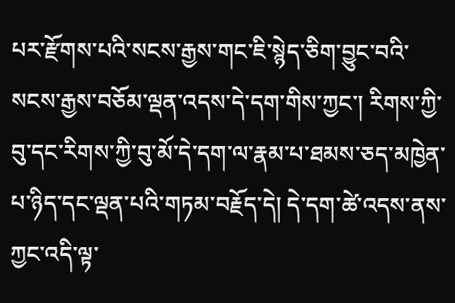པར་རྫོགས་པའི་སངས་རྒྱས་གང་ཇི་སྙེད་ཅིག་བྱུང་བའི་སངས་རྒྱས་བཅོམ་ལྡན་འདས་དེ་དག་གིས་ཀྱང་། རིགས་ཀྱི་བུ་དང་རིགས་ཀྱི་བུ་མོ་དེ་དག་ལ་རྣམ་པ་ཐམས་ཅད་མཁྱེན་པ་ཉིད་དང་ལྡན་པའི་གཏམ་བརྗོད་དེ། དེ་དག་ཚེ་འདས་ནས་ཀྱང་འདི་ལྟ་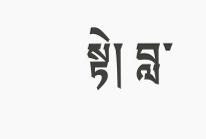སྟེ། བླ་